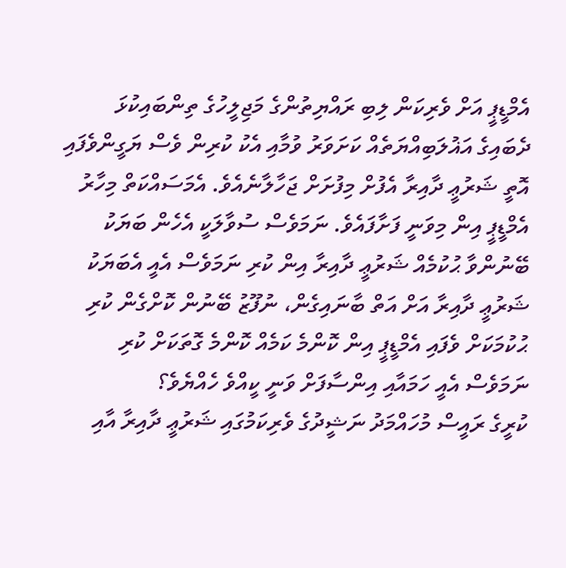އެމްޑީޕީ އަށް ވެރިކަން ލިބި ރައްޔިތުންގެ މަޖިލީހުގެ ތިންބައިކުޅަ ދެބައިގެ އަޣުލަބިއްޔަތެއް ކަށަވަރު ވުމާއި އެކު ކުރިން ވެސް ޔަގީންވެފައި އޮތީ ޝަރުޢީ ދާއިރާ އެފުށް މިފުށަށް ޖަހާލާނެއެވެ. އެމަސައްކަތް މިހާރު އެމްޑީޕީ އިން މިވަނީ ފަށާފައެވެ. ނަމަވެސް ސުވާލަކީ އެހެން ބަޔަކު ބޭނުންވާ ޙުކުމެއް ޝަރުޢީ ދާއިރާ އިން ކުރި ނަމަވެސް އެއީ އެބަޔަކު ޝަރުޢީ ދާއިރާ އަށް އަތް ބާނައިގެން، ނުފޫޒު ބޭނުން ކޮށްގެން ކުރި ޙުކުމަކަށް ވެފައި އެމްޑީޕީ އިން ކޮންމެ ކަމެއް ކޮންމެ ގޮތަކަށް ކުރި ނަމަވެސް އެއީ ހަމައާއި އިންސާފަށް ވަނީ ކީއްވެ ހެއްޔެވެ؟
ކުރީގެ ރައީސް މުހައްމަދު ނަޝީދުގެ ވެރިކަމުގައި ޝަރުޢީ ދާއިރާ އާއި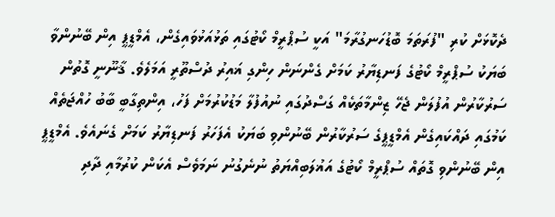ދެކޮޅަށް ކުރި "ފުރަތަމަ ބޮޑުހަނގުރާމަ" އަކީ ސުޕްރީމް ކޯޓުގައި ތަޅުއަޅުވައިގެން، އެމްޑީޕީ އިން ބޭނުންވާ ބަޔަކު ސުޕްރީމް ކޯޓުގެ ފަނޑިޔާރު ކަމަށް ގެންނަން ހިންގި ޣައިރު ދުސްތޫރީ އަމަލެވެ. ޤާނޫނީ ގޮތުން ސަރުކާރުން އުފުލަން ޖެހޭ ޒިންމާތަކެއް ގަސްދުގައި ނުއުފުލާ މަޑުކުރުމަށް ފަހު، އިންތިގާބީ ބާބު ހުއްޖަތެއް ކަމުގައި ދައްކައިގެން އެމްޑީޕީގެ ސަރުކާރުން ބޭނުންވި ބަޔަކު އެފަހަރު ފަނޑިޔާރު ކަމަށް ގެނައެވެ. އެމްޑީޕީ އިން ބޭނުންވި ގޮތައް ސުޕްރީމް ކޯޓުގެ އަޣުލަބިއްޔަތު ނުނެގުނު ނަމަވެސް އެކަން ކުރުމާއި ދާދި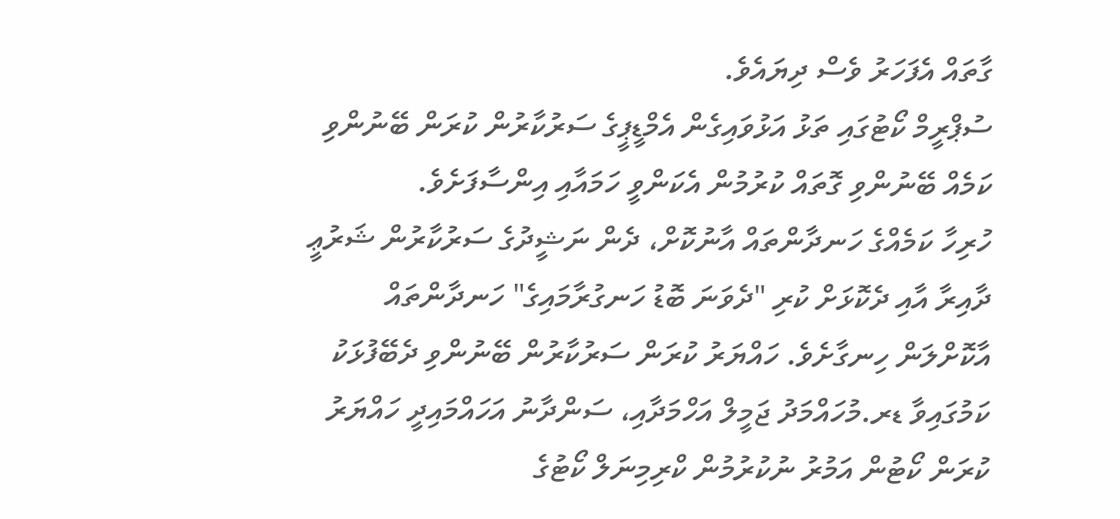ގާތައް އެފަހަރު ވެސް ދިޔައެވެ.
ސުޕްރީމް ކޯޓުގައި ތަޅު އަޅުވައިގެން އެމްޑީޕީގެ ސަރުކާރުން ކުރަން ބޭނުންވި ކަމެއް ބޭނުންވި ގޮތައް ކުރުމުން އެކަންވީ ހަމައާއި އިންސާފަށެވެ.
ހުރިހާ ކަމެއްގެ ހަނދާންތައް އާނުކޮށް، ދެން ނަޝީދުގެ ސަރުކާރުން ޝަރުޢީ ދާއިރާ އާއި ދެކޮޅަށް ކުރި "ދެވަނަ ބޮޑު ހަނގުރާމައިގެ" ހަނދާންތައް އާކޮށްލަން ހިނގާށެވެ. ހައްޔަރު ކުރަން ސަރުކާރުން ބޭނުންވި ދެބޭފުޅަކު ކަމުގައިވާ ޑރ.މުހައްމަދު ޖަމީލް އަހްމަދާއި، ސަންދާނު އަހައްމައިދީ ހައްޔަރު ކުރަން ކޯޓުން އަމުރު ނުކުރުމުން ކްރިމިނަލް ކޯޓުގެ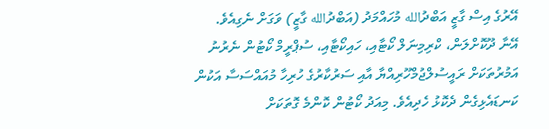އޭރުގެ އިސް ގާޒީ އަބްދުالله މުހައްމަދު (އަބްދުالله ގާޒީ) ވަގަށް ނެގިއެވެ.
އޭނާ ދޫކޮށްލަން، ކްރިމިނަލް ކޯޓާއި، ހައިކޯޓާއި، ސުޕްރީމް ކޯޓުން ނެރުނު އަމުރުތަކަށް ރައީސުލްޖުމްހޫރިއްޔާ އާއި ސަރުކާރުގެ ހުރިހާ މުއައްސަސާ އަކުން ކަނޑައެޅިގެން ދެކޮޅު ހެދިއެވެ. މިއަދު ކޯޓުން ކޮންމެ ގޮތަކަށް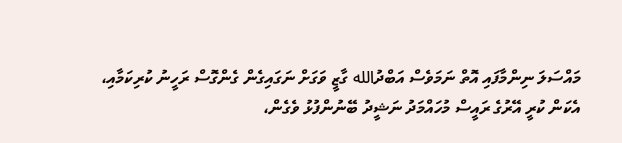މައްސަލަ ނިންމާފައި އޮތް ނަމަވެސް އަބްދުالله ގާޒީ ވަގަށް ނަގައިގެން ގެންގޮސް ރަހީނު ކުރިކަމާއި، އެކަން ކުރީ އޭރުގެ ރައީސް މުހައްމަދު ނަޝީދު ބޭނުންފުޅު ވެގެން،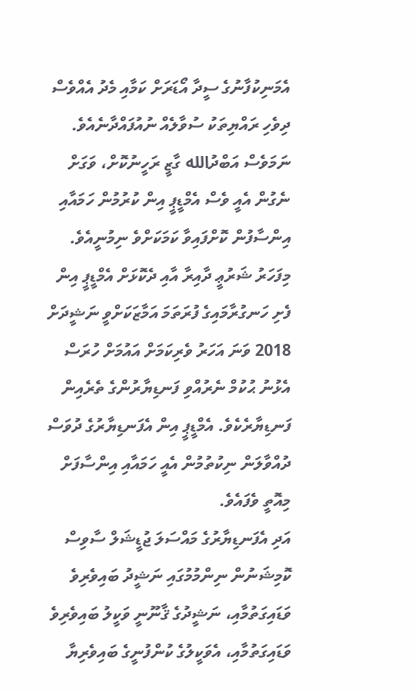އެމަނިކުފާނުގެ ސީދާ އޯޑަރަށް ކަމާއި މެދު އެއްވެސް ދިވެހި ރައްޔިތަކު ސުވާލެއް ނުއުފައްދާނެއެވެ.
ނަމަވެސް އަބްދުالله ގާޒީ ރަހީނުކޮށް، ވަގަށް ނެގުން އެއީ ވެސް އެމްޑީޕީ އިން ކުރުމުން ހަމައާއި އިންސާފުން ކޮށްފައިވާ ކަމަކަށްވެ ނިމުނީއެވެ.
މިފަހަރު ޝަރުޢީ ދާއިރާ އާއި ދެކޮޅަށް އެމްޑީޕީ އިން ފެށި ހަނގުރާމައިގެ ފުރަތަމަ އަމާޒަކަށްވީ ނަޝީދަށް 2018 ވަނަ އަހަރު ވެރިކަމަށް އައުމަށް ހުރަސް އެޅުނު ޙުކުމް ނެރުއްވި ފަނޑިޔާރުންގެ ތެރެއިން ފަނޑިޔާރެކެވެ. އެމްޑީޕީ އިން އެފަނޑިޔާރުގެ ދުވަސް ދުއްވާލަން ނިކުތުމުން އެއީ ހަމައާއި އިންސާފަށް މިއޮތީ ވެފައެވެ.
އަދި އެފަނޑިޔާރުގެ މައްސަލަ ޖުޑީޝަލް ސާވިސް ކޮމިޝަނުން ނިންމުމުގައި ނަޝީދު ބައިވެރިވެ ވަޑައިގަތުމާއި، ނަޝީދުގެ ޤާނޫނީ ވަކީލު ބައިވެރިވެ ވަޑައިގަތުމާއި، އެވަކީލުގެ ކުންފުނީގެ ބައިވެރިޔާ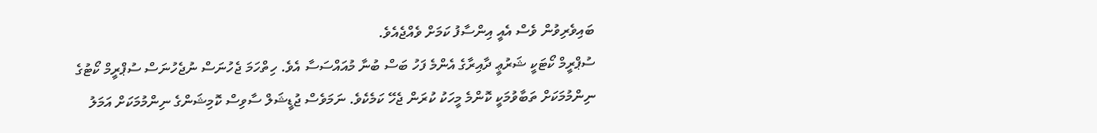ބައިވެރިވުން ވެސް އެއީ އިންސާފު ކަމަށް ވެއްޖެއެވެ.
ސުޕްރީމް ކޯޓަކީ ޝަރުޢީ ދާއިރާގެ އެންމެ ފަހު ބަސް ބުނާ މުއައްސަސާ އެވެ. ހިތްހަމަ ޖެހުނަސް ނުޖެހުނަސް ސުޕްރީމް ކޯޓުގެ ނިންމުމަކަށް ތަބާވުމަކީ ކޮންމެ މީހަކު ކުރަން ޖެހޭ ކަމެކެވެ. ނަމަވެސް ޖުޑީޝަލް ސާވިސް ކޮމިޝަންގެ ނިންމުމަކަށް އަމަލު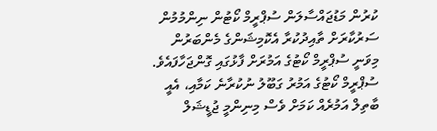ކުރުން މަޑުޖައްސާލަން ސުޕްރީމް ކޯޓުން ނިންމުމުން ސަރުކާރަށް ތާއިދުކުރާ އެކޮމިޝަންގެ މެންބަރުން މިވަނީ ސުޕްރީމް ކޯޓުގެ އަމުރަށް ފާޅުގައި ގޮންޖަހާފައެވެ. ސުޕްރީމް ކޯޓުގެ އަމުރު ގަބޫލު ނުކުރާނެ ކަމާއި، އެއީ ބާތިލް އަމުރެއް ކަމަށް ވެސް މިނިންމީ ޖުޑީޝަލް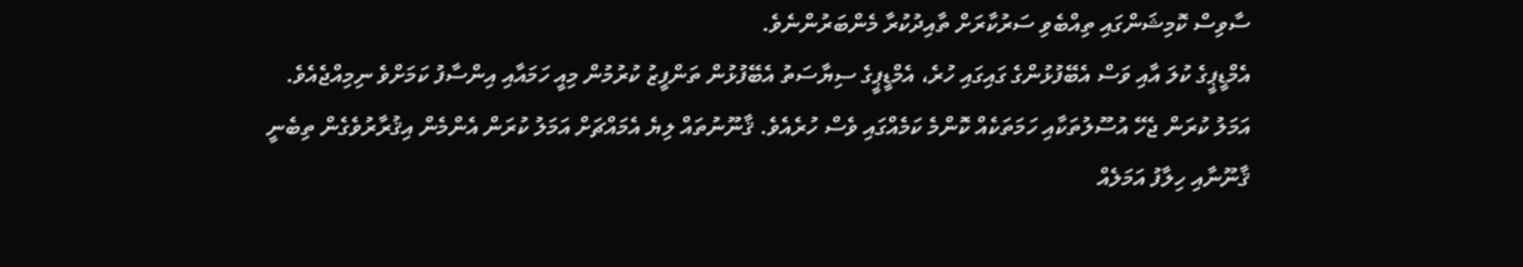ސާވިސް ކޮމިޝަންގައި ތިއްބެވި ސަރުކާރަށް ތާއިދުކުރާ މެންބަރުންނެވެ.
އެމްޑީޕީގެ ކުލަ އާއި ވަސް އެބޭފުޅުންގެ ގައިގައި ހުރެ، އެމްޑީޕީގެ ސިޔާސަތު އެބޭފުޅުން ތަންފީޒު ކުރުމުން މިއީ ހަމައާއި އިންސާފު ކަމަށްވެ ނިމިއްޖެއެވެ.
އަމަލު ކުރަން ޖެހޭ އުސޫލުތަކާއި ހަމަތަކެއް ކޮންމެ ކަމެއްގައި ވެސް ހުރެއެވެ. ޤާނޫނުތައް ލިޔެ އެމައްޗަށް އަމަލު ކުރަން އެންމެން އިޤުރާރުވެގެން ތިބެނީ ޤާނޫނާއި ހިލާފު އަމަލެއް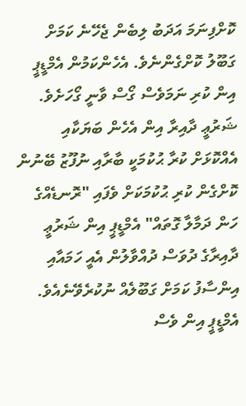ކޮށްފިނަމަ އަދަބު ލިބެން ޖެހޭނެ ކަމަށް ގަބޫލު ކޮށްގެންނެވެ. އެހެންކަމުން އެމްޑީޕީ އިން ކުރި ނަމަވެސް ގޯސް ވާނީ ގޯހަށެވެ. ޝަރުޢީ ދާއިރާ އިން އެހެން ބަޔަކާއި އެއްކޮޅަށް ކުރާ ޙުކުމަކީ ބާރާއި ނުފޫޒު ބޭނުން ކޮށްގެން ކުރި ޙުކުމަކަށް ވެފައި "ރޮނޑެއްގެ ހަން ދަމާލާ ގޮތައް" އެމްޑީޕީ އިން ޝަރުޢީ ދާއިރާގެ ދުވަސް ދުއްވާލުން އެއީ ހަމައާއި އިންސާފު ކަމަށް ގަބޫލެއް ނުކުރެވޭނެއެވެ.
އެމްޑީޕީ އިން ވެސް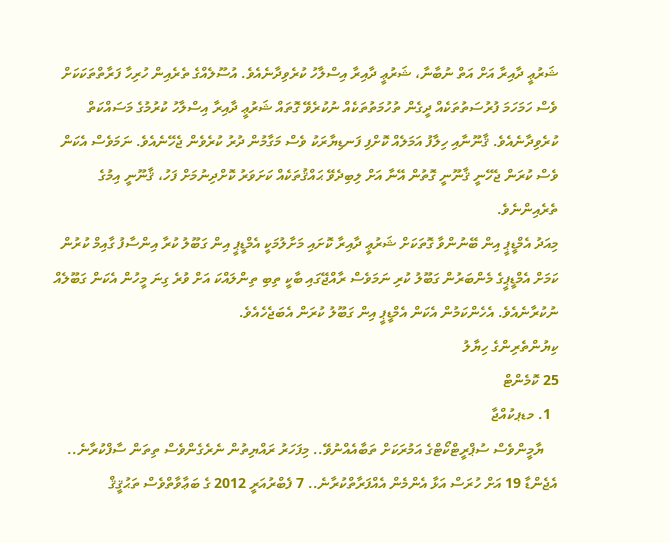ޝަރުޢީ ދާއިރާ އަށް އަތް ނުބާނާ، ޝަރުޢީ ދާއިރާ އިސްލާހު ކުރެވިދާނެއެވެ. އުސޫލެއްގެ ތެރެއިން ހުރިހާ ފަރާތްތަކަކަށް ވެސް ހަމަހަމަ ފުރުސަތުތަކެއް ދީގެން ތުހުމަތުތަކެއް ނުކުރެވޭ ގޮތައް ޝަރުޢީ ދާއިރާ އިސްލާހު ކުރުމުގެ މަސައްކަތް ކުރެވިދާނެއެވެ. ޤާނޫނާއި ހިލާފު އަމަލެއް ކޮށްފި ފަނޑިޔާރަކު ވެސް މަގާމުން ދުރު ކުރެވެން ޖެހޭނެއެވެ. ނަމަވެސް އެކަން ވެސް ކުރަން ޖެހޭނީ ޤާނޫނީ ގޮތުން އޭނާ އަށް ލިބިދެވޭ ޙައްޤުތަކެއް ކަށަވަރު ކޮށްދިނުމަށް ފަހު، ޤާނޫނީ އިމުގެ ތެރެއިންނެވެ.
މިއަދު އެމްޑީޕީ އިން ބޭނުންވާ ގޮތަކަށް ޝަރުޢީ ދާއިރާ ކޮށައި މަށާލުމަކީ އެމްޑީޕީ އިން ގަބޫލު ކުރާ އިންސާފު ގާއިމް ކުރުން ކަމަށް އެމްޑީޕީގެ މެންބަރުން ގަބޫލު ކުރި ނަމަވެސް ރާއްޖޭގައި ބާކީ ތިބި ތިންލައްކަ އަށް ވުރެ ގިނަ މީހުން އެކަން ގަބޫލެއް ނުކުރާނެއެވެ. އެހެންކަމުން އެކަން އެމްޑީޕީ އިން ގަބޫލު ކުރަން އެބަޖެހެއެވެ.
ކިޔުންތެރިންގެ ހިޔާލު
25 ކޮމެންޓް
  1. މޑޕކުއްޖާ
    ޔާމީންވެސް ސުޕްރީޓްކޯޓްގެ އަމުރަކަށް ތަބާއެއްނުވޭ.. މިފަހަރު ރައްޔިތުން ނެރެގެންވެސް ތިތަން ސާފްކުރާނެ.. އެޖެންޑާ 19 އަށް ހުރަސް އަޅާ އެންމެން އެއްފަރާތްކުރާނެ.. 7 ފެބްރުއަރީ 2012 ގެ ބަޢާވާތްވެސް ތަޙުޤީޤް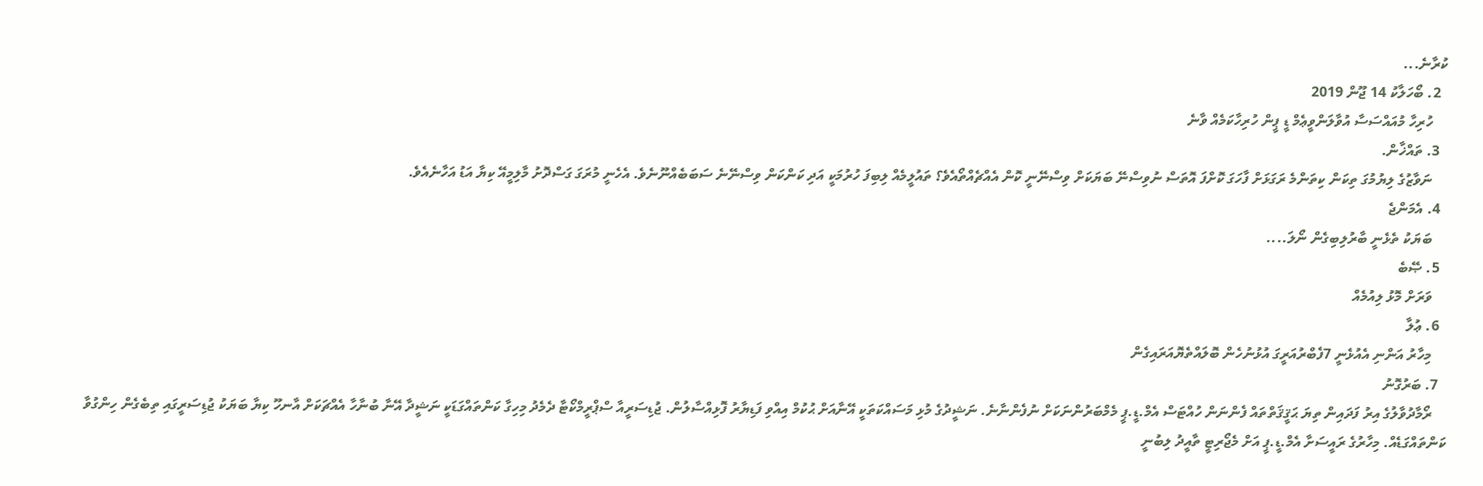ކުރާނެ...
  2. ބޯހަލާކު 14 ޖޫން 2019
    ހުރިހާ މުއައްސަސާ އުވާލަންވީޢެމް ޑީ ޕީން ހުރިހާކަމެއް ވާނެ
  3. ތައްޚާން.
    ނަވާޒުގެ ލިޔުމުގަ ތިކަން ކިތަންމެ ރަގަޅަށް ފާހަގަ ކޮށްފަ އޮތަސް ނުވިސްނޭ ބަޔަކަށް ވިސްނޭނީ ކޮން އެއްޗެއްތޯއެވެ؟ ތައުލީމެއް ލިބިފަ ހުރުމަކީ އަދި ކަންކަން ވިސްނޭނެ ސަބަބެއްނޫނެވެ. އެހެނީ މުރަގަ ގަސްދޮށު މާލިމީއޭ ކިޔާ އަޑު އަހާނެއެވެ.
  4. އެމަންޖެ
    ބަޔަކު ތެޅެނީ ބާރުލިބިގެން ނޯލަ....
  5. ޞޭބެ
    ވަރަށް މޮޅު ލިއުމެއް
  6. ޢުލާ
    މިހާރު އަންނި އެއުޅެނީ 7ފެބްރުއަރީގަ އުޅުނުހެން ބޮލައްތެޔޮއަރައިގެން
  7. ބަރުގޮނު
    ރޯމާދުވާލުގެ އިރު ފަދައިން ތިޔަ ޙަޤީޤަތްތައް ފެންނަން ހުއްޓަސް އެމް.ޑީ.ޕީ މެމްބަރުންނަކަށް ނުފެންނާނެ. ނަޝީދުގެ މުޅި މަސައްކަތަކީ އޭނާއަށް ޙުކުމް އިއްވި ފަޑިޔާރު ފޮޅިއްސާލުން. ޖުޑިސަރީއާ ސްޕްރީމްކޯޓާ ދެމެދު މިހިގާ ކަންތައްގަޑަކީ ނަޝީދާ އޭނާ ބުނާހާ އެއްޗަކަށް އާނހޫ ކިޔާ ބަޔަކު ޖުޑިސަރީގައި ތިބެގެން ހިންގުވާ ކަންތައްގަޑެއް. މިހާރުގެ ރައީސަށާ އެމް.ޑީ.ޕީ އަށް މެޖޯރިޓީ ތާއީދު ލިބުނީ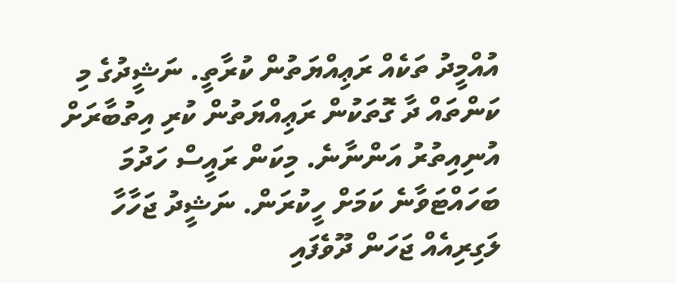އުއްމީދު ތަކެއް ރަޢިއްޔަތުން ކުރާތީ. ނަޝީދުގެ މި ކަންތައް ދާ ގޮތަކުން ރަޢިއްޔަތުން ކުރި އިތުބާރަށް އުނިއިތުރު އަންނާނެ. މިކަން ރައީސް ހަދުމަ ބަހައްޓަވާނެ ކަމަށް ހީކުރަން. ނަޝީދު ޖަހާހާ ލަގިރިއެއް ޖަހަން ދޫވެފައި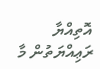އޮތިއްޔާ ރަޢިއްޔަތުން މާ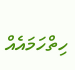ހިތްހަމައެއް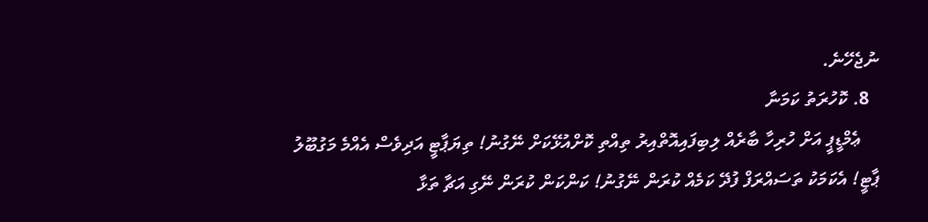ނުޖެހޭނެ.
  8. ކޮހުރަތު ކަމަނާ
    ޢެމްޑީޕީ އަށް ހުރިހާ ބާރެއް ލިބިފައިއޮތްއިރު ތިއްތި ކޮށްއުޅޭކަށް ނޭގުނު! ތިޔަޕާޓީ އަދިވެސް އެއްމެ މަގުބޫލު ޕާޓީ! އެކަމަކު ތަސައްރަފް ފުދޭ ކަމެއް ކުރަން ނޭގުނު! ކަންކަން ކުރަން ނޭގި އަޗާ ތަޅާ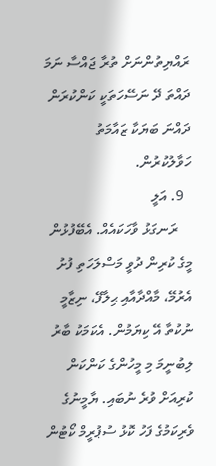ރައްޔިތުންނަށް ތުރާ ޖައްސާ ނަމަ ދައްތަ ދޭ ނަސޭހަތަކީ ކަންކުރަން ދައްނަ ބަޔަކާ ޒައާމަތު ހަވާލުކުރުން.
  9. އަލީ
    ރަނގަޅު ވާހަކައެއް. އެބޭފުޅުން މީގެ ކުރިން ދުވީ މަސްލަހަތި ފުށު އެރުމޭ، މާއްދާއާއި ޙިލާފޭ، ނިޒާމީ ނުކުތާ އޭ ކިޔަމުން. އެކަމަކު ބާރު ލިބުނީމަ މި މީހުންގެ ކަންކަން ކުރިއަށް ވުރެ ނުބައި. ޔާމީނުގެ ވެރިކަމުގެ ފަހު ކޮޅު ސުޕުރީމް ކޯޓުން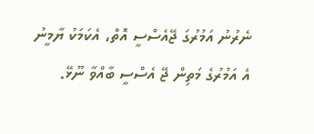ނެރުނު އަމުރުގަ ޖޭއެސްސީ އޮތް، އެކަމަކު ޔާމީނު އެ އަމުރުގެ މަތިން ޖޭ އެސްސީ ބާއްވާ ނޫޅޭ.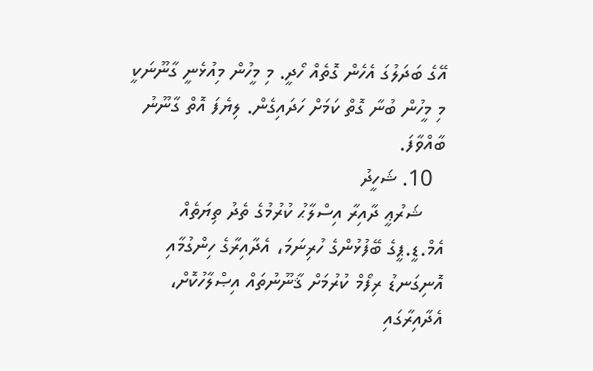އޭގެ ބަދަލުގަ އެހެން ގޮތެއް ހޯދީ. މި މީހުން މިއުޅެނީ ގާނޫނަކީ މި މީހުން ބުނާ ގޮތް ކަމަށް ހަދައިގެން. ލިޔެފަ އޮތް ގާނޫނު ބާއްވާފަ.
  10. ޝަހީދު
    ޝަރުޢީ ދާއިރާ އިސްލާޙު ކުރުމުގެ ތެދު ތިޔަތެއް އެމް.ޑީ.ޕީގެ ބޭފުޅުންގެ ހުރިނަމަ، އެދާއިރާގެ ހިންގުމާއި އޮނިގަނޑު ރިފޯމް ކުރުމަށް ޤާނޫނުތައް އިޞްލާހުކޮށް، އެދާއިރާގައި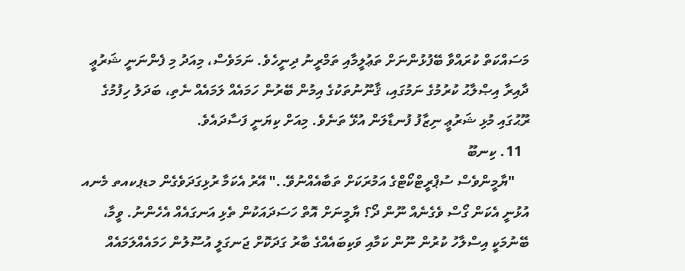މަސައްކަތް ކުރައްވާ ބޭފުޅުންނަށް ތަޢުލީމާއި ތަމްރީނު ދިނީހެވެ. ނަމަވެސް، މިއަދު މި ފެންނަނީ ޝަރުޢީ ދާއިރާ އިޞްލާޙު ކުރުމުގެ ނަމުގައި، ޤާނޫނުތަކުގެ އިމުން ބޭރުން ހަމައެއް ލަމައެއް ނެތި، ބަދަލު ހިފުމުގެ ރޫޙުގައި މުޅި ޝަރުޢީ ނިޒާފު ފުނޑާލަން އުޅޭ ތަނެވެ. މިއަށް ކިޔަނީ ފަސާދައެވެ.
  11. ކިނބޫ
    "ޔާމީންވެސް ސުޕްރީޓްކޯޓްގެ އަމުރަކަށް ތަބާއެއްނުވޭ.." އޭރު އެކަމާ ރުޅިގަދަވެގެން މޑޕކއތ މެނއ އުޅުނީ އެކަން ގޯސް ވެގެނެއް ނޫން ދޯ؟ ޔާމީނަށް އޮތް ހަސަދައަކުން ތެޅި އަނގައެއް އެހެންނު. ވީމާ، ބޭނުމަކީ އިސްލާހު ކުރުން ނޫން ކަމާއި ވަކިބައެއްގެ ބާރު ގަދަކޮށް ޖަނގަލީ އުސޫލުން ހަމައެއްލަމައެއް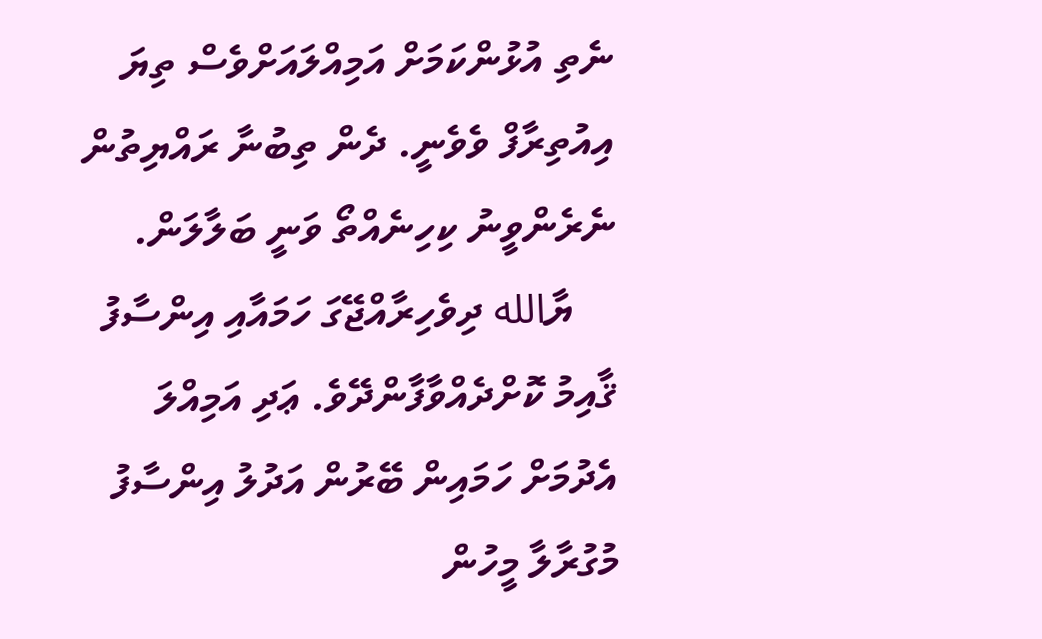ނެތި އުޅުންކަމަށް އަމިއްލައަށްވެސް ތިޔަ އިއުތިރާފް ވެވެނީ. ދެން ތިބުނާ ރައްޔިތުން ނެރެންވީނު ކިހިނެއްތޯ ވަނީ ބަލާލަން.
    ޔާالله ދިވެހިރާއްޖޭގަ ހަމައާއި އިންސާފު ޤާއިމު ކޮށްދެއްވާފާންދޭވެ. ޢަދި އަމިއްލަ އެދުމަށް ހަމައިން ބޭރުން އަދުލު އިންސާފު މުގުރާލާ މީހުން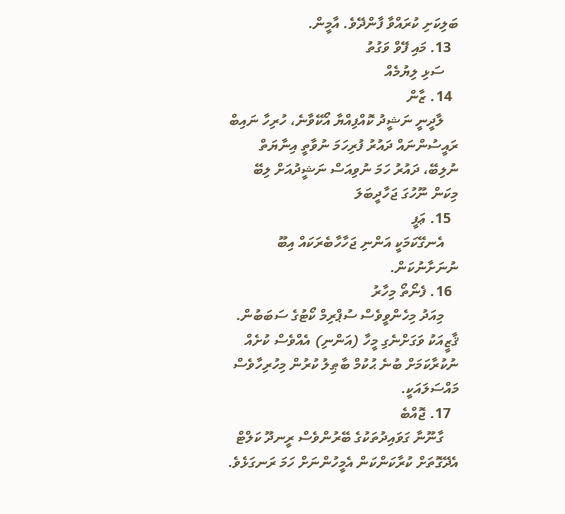ބަލިކަށި ކުރައްވާ ފާންދޭވެ. އާމީން.
  13. މައި ފޭވް ވަގުތު
    ސަޅި ލިޔުމެއް
  14. ޒާން
    ލާދީނީ ނަޝީދު ކޮއްފިއްޔާ އޯކޭވާނެ، ހުރިހާ ނައިބް ރައީސުންނައް ދައުރު ފުރިހަމަ ނުވާތީ އިނާޔަތް ނުލިބޭ، ދައުރު ހަމަ ނުވިއަސް ނަޝީދުއަށް ލިބޭ މިކަން ނޫހުގަ ޖަހާދީބަލަ
  15. ޢަފީ
    އެނގޭކަމަކީ އަންނި ޖަހާހާބެރަކައް އިބޫ ނުނަށާނުކަން.
  16. ފެނޯތޯ މިހާރު
    މިއަދު މިހެންވީވެސް ސުޕްރިމް ކޯޓުގެ ސަބަބުން. ޤާޒީއަކު ވަގަށްނެގި މީހާ (އަންނި) އެއްވެސް ކުށެއް ނުކުރާކަމަށް ބުނެ ޙުކުމް ބާޠިލު ކުރުން މިހުރިހާވެސް މައްސަލައަކީ.
  17. ޖޮއްބެ
    ގާނޫނާ ގަވައިދުތަކުގެ ބޭރުންވެސް ރީނދޫ ކަލްޓް އެދޭގޮތަށް ކުރާކަންކަން އެމީހުންނަށް ހަމަ ރަނގަޅެވެ.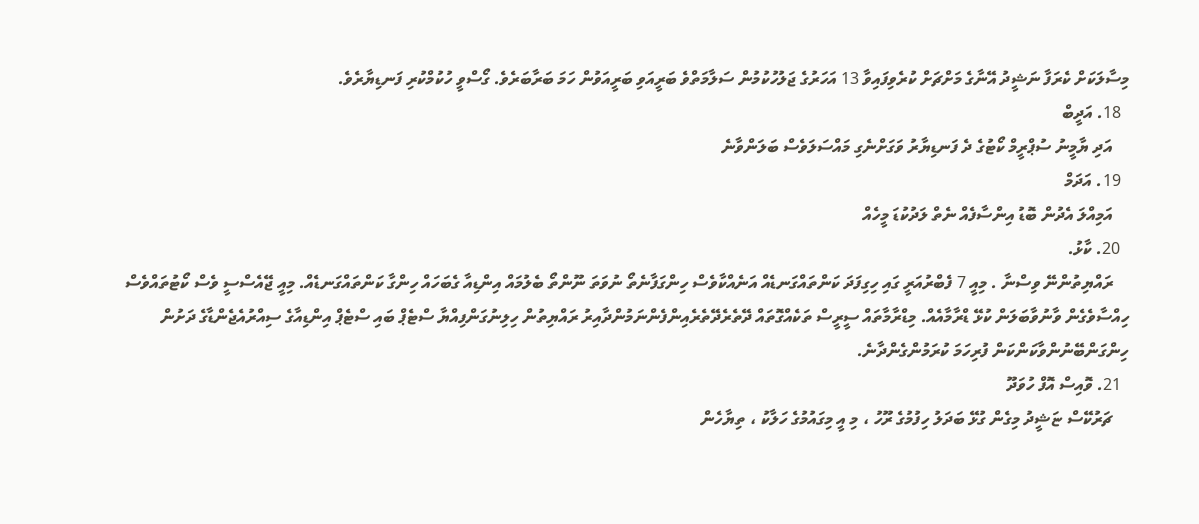މިސާލަކަށް ކެރަފާ ނަޝީދު އޭނާގެ މަށްޗަށް ކުރެވިފައިވާ 13 އަހަރުގެ ޖަލުހުކުމުން ސަލާމަތްވެ ބަރީއަވި ބަރީއަވުން ހަމަ ބަރާބަރެވެ. ގޯސްވީ ހުކުމްކުރި ފަނޑިޔާރެވެ.
  18. އަދީބް
    އަދި ޔާމީނު ސުޕްރީމް ކޯޓުގެ ދެ ފަނޑިޔާރު ވަގަށްނެގި މައްސަލަވެސް ބަލަންވާނެ
  19. އަދަމް
    އަމިއްލަ އެދުން ބޮޑު އިންސާފެއް ނެތް ލަދުކުޑަ މީހެއް
  20. ކާޅު.
    ރައްޔިތުންނޭ ވިސްނާ . މިއީ 7 ފެބްރުއަރީ ގައި ހިގިފަދަ ކަންތައްގަނޑެއް އަނެއްކާވެސް ހިންގަފާނެތޯ ނުވަތަ ނޫންތޯ ބެލުމައް އިންޑިއާ ގެބަހައް ހިންގާ ކަންތައްގަނޑެއް. މިއީ ޖޭއެސްސީ ވެސް ކޯޓުތައްވެސް ހިއްސާވެގެން ވާނުވާބަލަން ކުޅޭ ޑްރާމާއެއް. މިޑްރާމާތައް ސީރީސް ތަކެއްގޮތައް ދޭތެރެދޭތެރެއިންފެންނަމުންދާއިރު ރައްޔިތުން ހިލިނުގަންފިއްޔާ ސްޓެޕް ބައި ސްޓެޕް އިންޑިއާގެ ސިއްރުއެޖެންޑާގެ ދަށުން ހިންގަންބޭނުންވާކަންކަން ފުރިހަމަ ކުރަމުންގެންދާނެ.
  21. ވޮއިސް އޮފް ހުވަދޫ
    ޗަރުކޭސް ޏަޝީދު މިގެން ގުޅޭ ބަދަލު ހިފުމުގެ ރޫހު ، މި އީ މިގައުމުގެ ހަލާކު ، ތިޔާހެން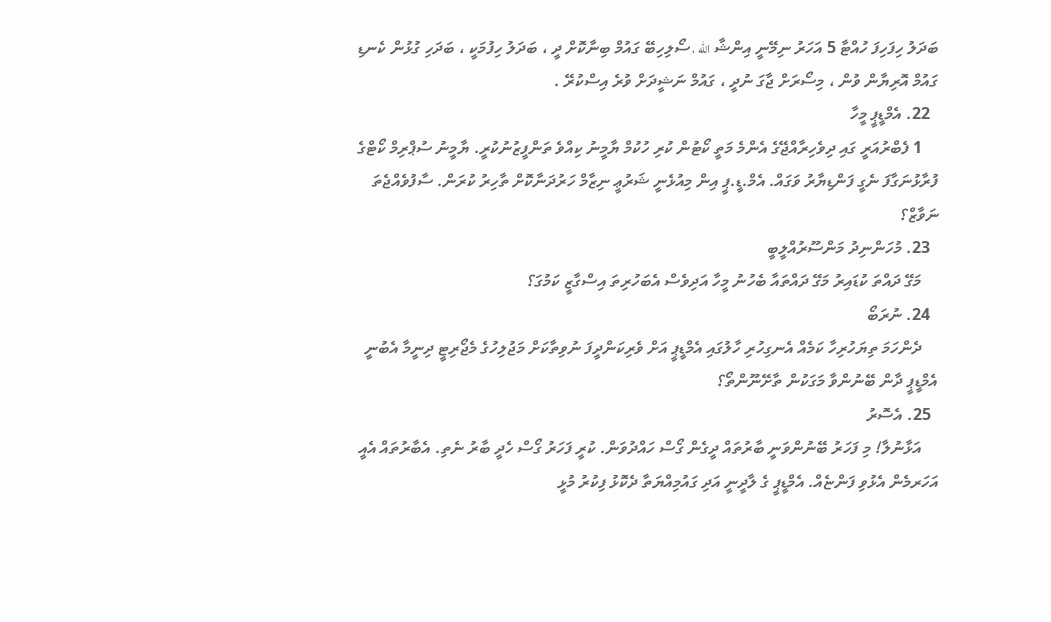ބަދަލު ހިފަހިފަ ހުއްޓާ 5 އަހަރު ނިމޭނީ އިންޝާ الله ، ސޯލިހިބޭ ގައުމް ބިނާކޮށް ދީ ، ބަދަލު ހިފުމަކީ ، ބަދަހި ގުޅުން ކެނޑި ގައުމް އޮރިޔާން ވުން ، މިސޯރަށް ޖާގަ ނުދީ ، ގައުމް ނަޝީދަށް ވުރެ އިސްކުރޭ .
  22. އެމްޑީޕީ މީހާ
    1 ފެބްރުއަރީ ގައި ދިވެހިރާއްޖޭގެ އެންމެ މަތީ ކޯޓުން ކުރި ހުކުމް ޔާމީނު ކިއްވެ ތަންފީޒުނުކުރީ. ޔާމީނު ސުޕްރިމް ކޯޓްގެ ފުރާޅުނަގާފަ ނެގީ ފަންޑިޔާރު ވަގައް. އެމް.ޑީ.ޕީ އިން މިއުޅެނީ ޝަރުޢީ ނިޒާމް ހަރުދަނާކޮށް ތާހިރު ކުރަން. ސާފުވެއްޖެތަ ނަވާޒް؟
  23. މުހަންނިދު މަންސޫރުއްލީބީ
    މަގޭ ދައްތަ ކުޑައިރު މަގޭ ދައްތައާ ބެހުނު މީހާ އަދިވެސް އެބަހުރިތަ އިސްގާޒީ ކަމުގަ؟
  24. ނުރަބޯ
    ދެންހަމަ ތިޔަހުރިހާ ކަމެއް އެނގިހުރި ހާލުގައި އެމްޑީޕީ އަށް ވެރިކަންދީފަ ނުވިތާކަށް މަޖުލިހުގެ މެޖޯރިޓީ ދިނީމާ އެބުނީ އެމްޑީޕީ ދާން ބޭނުންވާ މަގަކުން ތާށޭނޫންތޯ؟
  25. އެސޮރު
    އަޅާނުލާ! މި ފަހަރު ބޭނުންވަނީ ބާރުތައް ދީގެން ގޯސް ހައްދުވަން. ކުރީ ފަހަރު ގޯސް ހެދީ ބާރު ނެތި. އެބާރުތައް އެއީ އަހަރމެން އެޅުވި ފަންޏެއް. އެމްޑީޕީ ގެ ލާދީނީ އަދި ގައުމިއްޔަތާ ދެކޮޅު ފިކުރު މުޅީ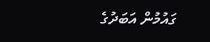ގައުމުން އަބަދުގެ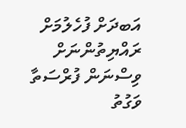އަބދަށް ފުހެލުމަށް ރައްޔިތުންނަށް ވިސްނަން ފުރްސަތާ ވަގުތު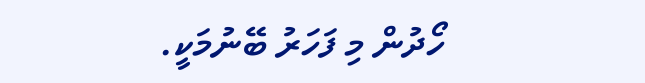ހޯދުން މި ފަހަރު ބޭނުމަކީ.